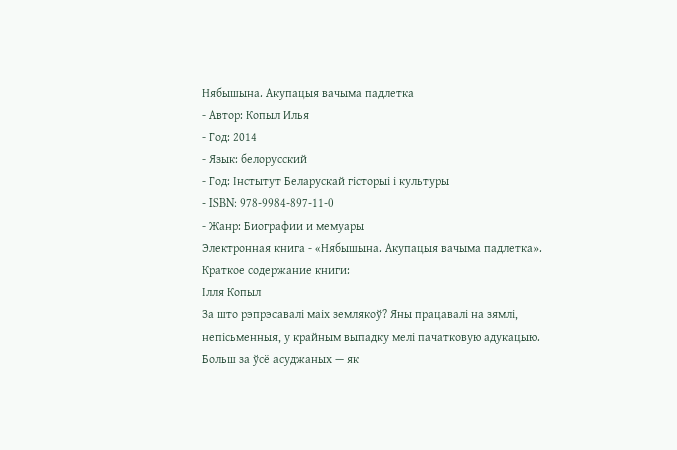Нябышына. Акупацыя вачыма падлетка
- Автор: Копыл Илья
- Год: 2014
- Язык: белорусский
- Год: Інстытут Беларускай гісторыі і культуры
- ISBN: 978-9984-897-11-0
- Жанр: Биографии и мемуары
Электронная книга - «Нябышына. Акупацыя вачыма падлетка». Краткое содержание книги:
Ілля Копыл
За што рэпрэсавалі маіх землякоў? Яны працавалі на зямлі, непісьменныя, у крайным выпадку мелі пачатковую адукацыю. Больш за ўсё асуджаных — як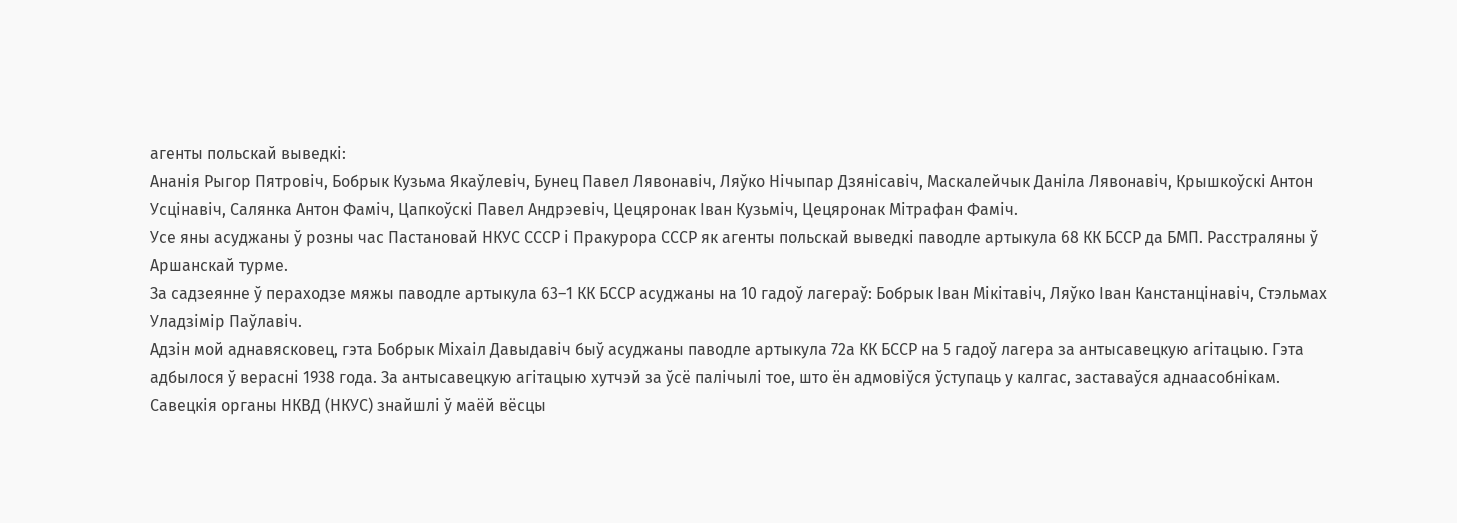агенты польскай выведкі:
Ананія Рыгор Пятровіч, Бобрык Кузьма Якаўлевіч, Бунец Павел Лявонавіч, Ляўко Нічыпар Дзянісавіч, Маскалейчык Даніла Лявонавіч, Крышкоўскі Антон Усцінавіч, Салянка Антон Фаміч, Цапкоўскі Павел Андрэевіч, Цецяронак Іван Кузьміч, Цецяронак Мітрафан Фаміч.
Усе яны асуджаны ў розны час Пастановай НКУС СССР і Пракурора СССР як агенты польскай выведкі паводле артыкула 68 КК БССР да БМП. Расстраляны ў Аршанскай турме.
За садзеянне ў пераходзе мяжы паводле артыкула 63–1 КК БССР асуджаны на 10 гадоў лагераў: Бобрык Іван Мікітавіч, Ляўко Іван Канстанцінавіч, Стэльмах Уладзімір Паўлавіч.
Адзін мой аднавясковец, гэта Бобрык Міхаіл Давыдавіч быў асуджаны паводле артыкула 72а КК БССР на 5 гадоў лагера за антысавецкую агітацыю. Гэта адбылося ў верасні 1938 года. За антысавецкую агітацыю хутчэй за ўсё палічылі тое, што ён адмовіўся ўступаць у калгас, заставаўся аднаасобнікам.
Савецкія органы НКВД (НКУС) знайшлі ў маёй вёсцы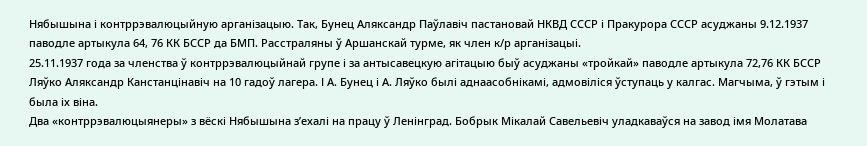Нябышына і контррэвалюцыйную арганізацыю. Так, Бунец Аляксандр Паўлавіч пастановай НКВД СССР і Пракурора СССР асуджаны 9.12.1937 паводле артыкула 64, 76 КК БССР да БМП. Расстраляны ў Аршанскай турме, як член к/р арганізацыі.
25.11.1937 года за членства ў контррэвалюцыйнай групе і за антысавецкую агітацыю быў асуджаны «тройкай» паводле артыкула 72,76 КК БССР Ляўко Аляксандр Канстанцінавіч на 10 гадоў лагера. І А. Бунец і А. Ляўко былі аднаасобнікамі, адмовіліся ўступаць у калгас. Магчыма, ў гэтым і была іх віна.
Два «контррэвалюцыянеры» з вёскі Нябышына з’ехалі на працу ў Ленінград. Бобрык Мікалай Савельевіч уладкаваўся на завод імя Молатава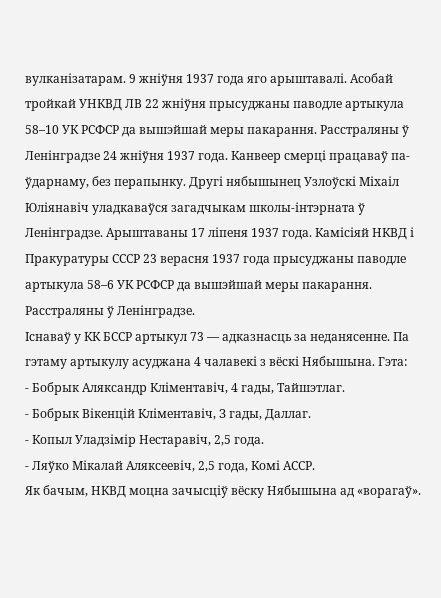вулканізатарам. 9 жніўня 1937 года яго арыштавалі. Асобай тройкай УНКВД ЛВ 22 жніўня прысуджаны паводле артыкула 58–10 УК РСФСР да вышэйшай меры пакарання. Расстраляны ў Ленінградзе 24 жніўня 1937 года. Канвеер смерці працаваў па-ўдарнаму, без перапынку. Другі нябышынец Узлоўскі Міхаіл Юліянавіч уладкаваўся загадчыкам школы-інтэрната ў Ленінградзе. Арыштаваны 17 ліпеня 1937 года. Камісіяй НКВД і Пракуратуры СССР 23 верасня 1937 года прысуджаны паводле артыкула 58–6 УК РСФСР да вышэйшай меры пакарання. Расстраляны ў Ленінградзе.
Існаваў у КК БССР артыкул 73 — адказнасць за неданясенне. Па гэтаму артыкулу асуджана 4 чалавекі з вёскі Нябышына. Гэта:
- Бобрык Аляксандр Кліментавіч, 4 гады, Тайшэтлаг.
- Бобрык Вікенцій Кліментавіч, З гады, Даллаг.
- Копыл Уладзімір Нестаравіч, 2,5 года.
- Ляўко Мікалай Аляксеевіч, 2,5 года, Комі АССР.
Як бачым, НКВД моцна зачысціў вёску Нябышына ад «ворагаў».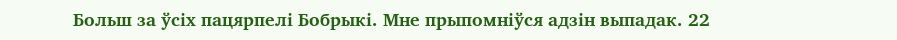Больш за ўсіх пацярпелі Бобрыкі. Мне прыпомніўся адзін выпадак. 22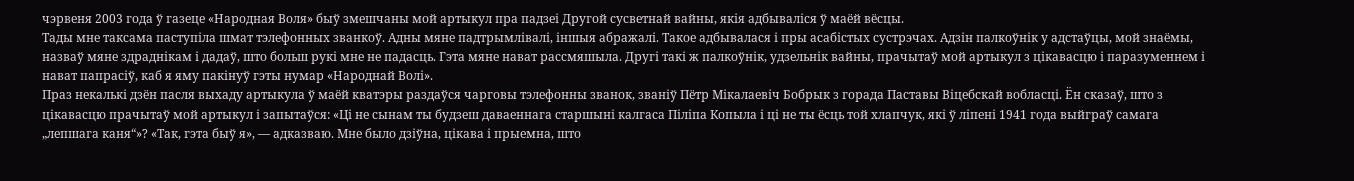чэрвеня 2003 года ў газеце «Народная Воля» быў змешчаны мой артыкул пра падзеі Другой сусветнай вайны, якія адбываліся ў маёй вёсцы.
Тады мне таксама паступіла шмат тэлефонных званкоў. Адны мяне падтрымлівалі, іншыя абражалі. Такое адбывалася і пры асабістых сустрэчах. Адзін палкоўнік у адстаўцы, мой знаёмы, назваў мяне здраднікам і дадаў, што больш рукі мне не падасць. Гэта мяне нават рассмяшыла. Другі такі ж палкоўнік, удзельнік вайны, прачытаў мой артыкул з цікавасцю і паразуменнем і нават папрасіў, каб я яму пакінуў гэты нумар «Народнай Волі».
Праз некалькі дзён пасля выхаду артыкула ў маёй кватэры раздаўся чарговы тэлефонны званок, званіў Пётр Мікалаевіч Бобрык з горада Паставы Віцебскай вобласці. Ён сказаў, што з цікавасцю прачытаў мой артыкул і запытаўся: «Ці не сынам ты будзеш даваеннага старшыні калгаса Піліпа Копыла і ці не ты ёсць той хлапчук, які ў ліпені 1941 года выйграў самага „лепшага каня“»? «Так, гэта быў я», — адказваю. Мне было дзіўна, цікава і прыемна, што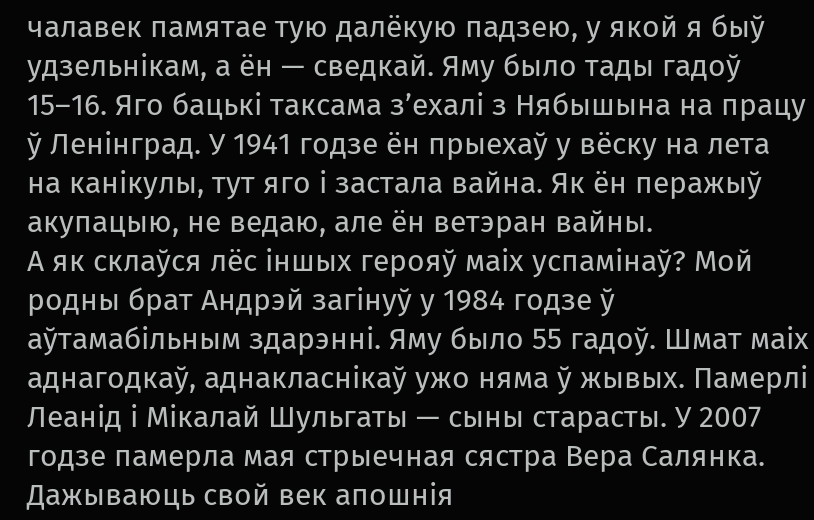чалавек памятае тую далёкую падзею, у якой я быў удзельнікам, а ён — сведкай. Яму было тады гадоў 15–16. Яго бацькі таксама з’ехалі з Нябышына на працу ў Ленінград. У 1941 годзе ён прыехаў у вёску на лета на канікулы, тут яго і застала вайна. Як ён перажыў акупацыю, не ведаю, але ён ветэран вайны.
А як склаўся лёс іншых герояў маіх успамінаў? Мой родны брат Андрэй загінуў у 1984 годзе ў аўтамабільным здарэнні. Яму было 55 гадоў. Шмат маіх аднагодкаў, аднакласнікаў ужо няма ў жывых. Памерлі Леанід і Мікалай Шульгаты — сыны старасты. У 2007 годзе памерла мая стрыечная сястра Вера Салянка. Дажываюць свой век апошнія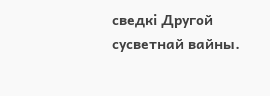сведкі Другой сусветнай вайны.